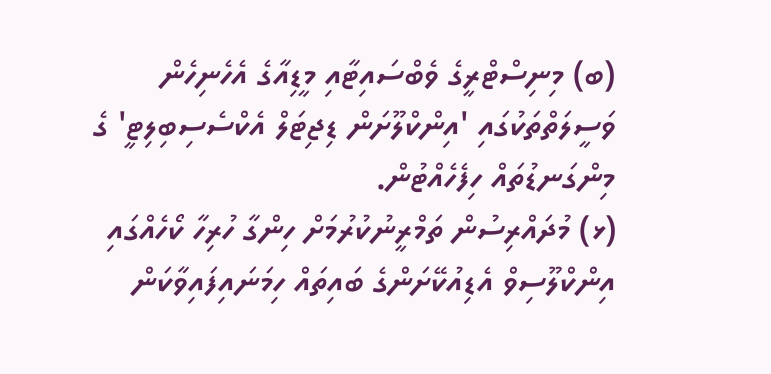(ބ) މިނިސްޓްރީގެ ވެބްސައިޓާއި މީޑިއާގެ އެހެނިހެން ވަސީލަތްތަކުގައި 'އިންކްލޫށަން ޑިޖިޓަލް އެކްސެސިބިލިޓީ' ގެ މިންގަނޑުތައް ހިފެހެއްޓުން.
(ޅ) މުދައްރިސުން ތަމްރީނުކުރުމަށް ހިންގާ ހުރިހާ ކޯހެއްގައި އިންކްލޫސިވް އެޑިއުކޭށަންގެ ބައިތައް ހިމަނައިފައިވާކަން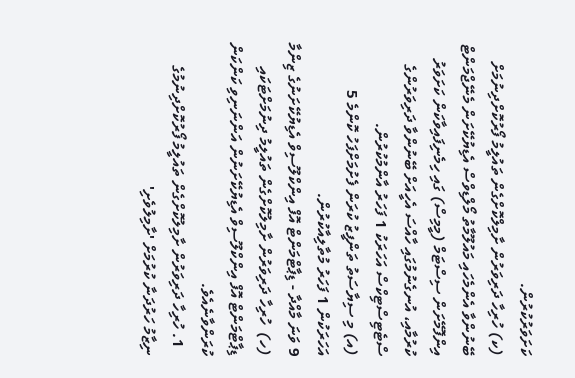ކަށަވަރުކުރުން.
(ކ) ހުރިހާ ދަރިވަރުން ށާމިލްކޮށްގެން ތައުލީމު ފޯރުކޮށްދިނުމަށް ބޭނުންވާ އެންމެހައި މައުލޫމާތު މޯލްޑިވްސް އެޑިޔުކޭށަން މެނޭޖްމަންޓް އިންފޮމޭށަން ސިސްޓަމް (މީމިސް) ގައި ހިމެނިފައިވާކަން ކަށަވަރު ކުރުމާއި، އުނގެނުމުގައި ހާއްސަ އެހީއަށް ބޭނުންވާ ދަރިވަރުންގެ ސްޓެޓިސްޓިކްސް އަހަރަކު 1 ފަހަރު އާންމުކުރުން.
(އ) މި ސިޔާސަތު ތަންފީޒު ކުރަން ފެށުމަށްފަހު ކޮންމެ 5 އަހަރަކުން 1 ފަހަރު މުތާލިއާކުރުން.
9 ވަނަ މާއްދާ - ޑިޕާޓްމަންޓް އޮފް އިންކްލޫސިވް އެޑިޔުކޭށަނުގެ ޒިންމާ
(ހ)  ހުރިހާ ދަރިވަރުން ށާމިލުކޮށްގެން ތައުލީމު ދިނުމަށްޓަކައި ޑިޕާޓްމަންޓް އޮފް އިންކްލޫސިވް އެޑިޔުކޭށަނުން އަންނަނިވި ކަންކަން ކުރަންވާނެއެވެ.
  1. ހުރިހާ ދަރިވަރުން ށާމިލުކޮށްގެން ތައުލީމު ފޯރުކޮށްދިނުމުގެ ނިޒާމު ހަރުދަނާ ކުރުމަށް 'ށާމިލުވެށި'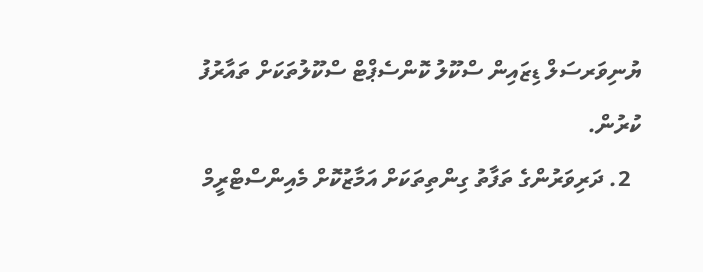ޔުނިވަރސަލް ޑިޒައިން ސްކޫލު ކޮންސެޕްޓް ސްކޫލުތަކަށް ތައާރުފު ކުރުން.
  2. ދަރިވަރުންގެ ތަފާތު ގިންތިތަކަށް އަމާޒުކޮށް މެއިންސްޓްރީމް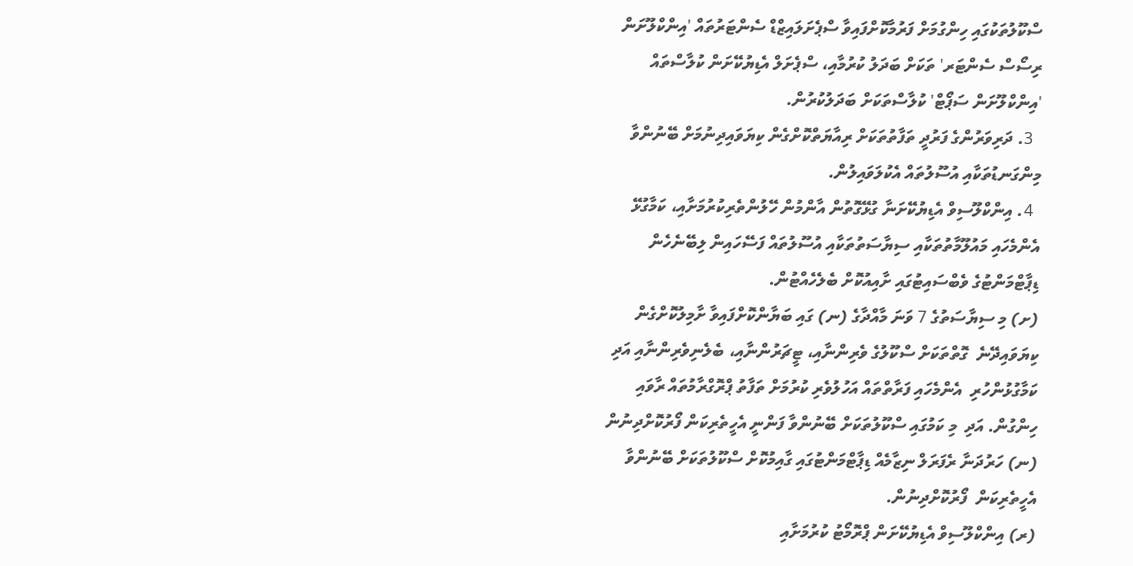ސްކޫލުތަކުގައި ހިންގުމަށް ފަރުމާކޮށްފައިވާ ސްޕެށަލައިޒްޑް ސެންޓަރުތައް 'އިންކްލޫށަން ރިސޯސް ސެންޓަރ' ތަކަށް ބަދަލު ކުރުމާއި، ސްޕެށަލް އެޑިޔުކޭށަން ކުލާސްތައް 'އިންކްލޫށަން ސަޕޯޓް' ކުލާސްތަކަށް ބަދަލުކުރުން.
  3. ދަރިވަރުންގެ ފަރުދީ ތަފާތުތަކަށް ރިއާޔަތްކޮށްގެން ކިޔަވައިދިނުމަށް ބޭނުންވާ މިންގަނޑުތަކާއި އުސޫލުތައް އެކުލަވައިލުން.
  4. އިންކްލޫސިވް އެޑިޔުކޭށަނާ ގުޅޭގޮތުން އާންމުން ހޭލުންތެރިކުރުމަށާއި، ކަމާގުޅޭ އެންމެހައި މައުލޫމާތުތަކާއި ސިޔާސަތުތަކާއި އުސޫލުތައް ފަސޭހައިން ލިބޭނެހެން ޑިޕާޓްމަންޓުގެ ވެބްސައިޓުގައި ށާއިއުކޮށް ބެލެހެއްޓުން.
(ށ) މި ސިޔާސަތުގެ 7 ވަނަ މާއްދާގެ (ނ) ގައި ބަޔާންކޮށްފައިވާ ށާމިލުކޮށްގެން ކިޔަވައިދޭނެ  ގޮތްތަކަށް ސްކޫލުގެ ވެރިންނާއި، ޓީޗަރުންނާއި، ބެލެނިވެރިންނާއި އަދި ކަމާގުޅުންހުރި  އެންމެހައި ފަރާތްތައް އަހުލުވެރި ކުރުމަށް ތަފާތު ޕްރޮގްރާމުތައް ރާވައި ހިންގުން. އަދި  މި ކަމުގައި ސްކޫލުތަކަށް ބޭނުންވާ ފަންނީ އެހީތެރިކަން ފޯރުކޮށްދިނުން
(ނ) ހަރުދަނާ ރެފަރަލް ނިޒާމެއް ޑިޕާޓްމަންޓުގައި ގާއިމުކޮށް ސްކޫލުތަކަށް ބޭނުންވާ އެހީތެރިކަން  ފޯރުކޮށްދިނުން.
(ރ) އިންކްލޫސިވް އެޑިޔުކޭށަން ޕްރޮމޯޓު ކުރުމަށާއި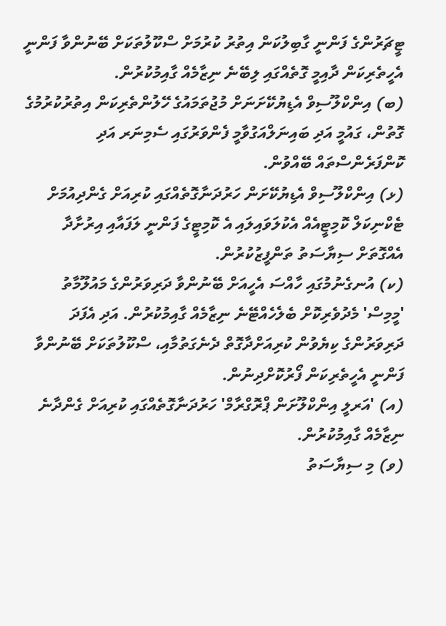ޓީޗަރުންގެ ފަންނީ ގާބިލުކަން އިތުރު ކުރުމަށް ސްކޫލުތަކަށް ބޭނުންވާ ފަންނީ އެހީތެރިކަން ދާއިމީ ގޮތެއްގައި ލިބޭނެ ނިޒާމެއް ގާއިމުކުރުން.
(ބ) އިންކްލޫސިވް އެޑިޔުކޭށަނަށް މުޖުތަމައުގެ ހޭލުންތެރިކަން އިތުރުކުރުމުގެ ގޮތުން، ގައުމީ އަދި ބައިނަލްއަގުވާމީ ފެންވަރުގައި ސެމިނަރ އަދި ކޮންފަރެންސްތައް ބޭއްވުން.
(ޅ) އިންކްލޫސިވް އެޑިޔުކޭށަން ހަރުދަނާގޮތެއްގައި ކުރިއަށް ގެންދިއުމަށް ޓެކްނިކަލް ކޮމިޓީއެއް އެކުލަވައިލައި އެ ކޮމިޓީގެ ފަންނީ ލަފައާއި އިރުށާދާ އެއްގޮތަށް ސިޔާސަތު ތަންފީޒުކުރުން.
(ކ) އުނގެނުމުގައި ހާއްސަ އެހީއަށް ބޭނުންވާ ދަރިވަރުންގެ މައުލޫމާތު 'މީމިސް' މެދުވެރިކޮށް ބެލެހެއްޓޭނެ ނިޒާމެއް ގާއިމުކުރުން. އަދި އެފަދަ ދަރިވަރުންގެ ކިޔެވުން ކުރިއަށްދާގޮތް ދެނެގަތުމާއި، ސްކޫލުތަކަށް ބޭނުންވާ ފަންނީ އެހީތެރިކަން ފޯރުކޮށްދިނުން.
(އ) 'އަރލީ އިންކްލޫށަން ޕްރޮގްރާމް' ހަރުދަނާގޮތެއްގައި ކުރިއަށް ގެންދާނެ ނިޒާމެއް ގާއިމުކުރުން.
(ވ) މި ސިޔާސަތު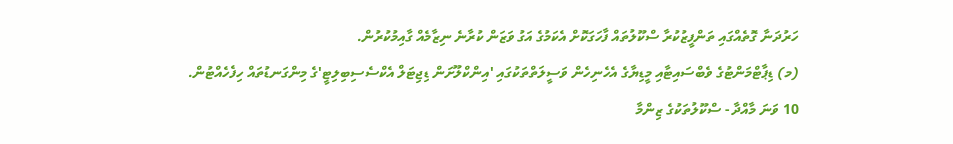ހަރުދަނާ ގޮތެއްގައި ތަންފީޒުކުރާ ސްކޫލުތައް ފާހަގަކޮށް އެކަމުގެ އަގު ވަޒަން ކުރާނެ ނިޒާމެއް ގާއިމުކުރުން.
(މ) ޑިޕާޓްމަންޓުގެ ވެބްސައިޓާއި މީޑިޔާގެ އެހެނިހެން ވަސީލަތްތަކުގައި 'އިންކްލޫށަން ޑިޖިޓަލް އެކްސެސިބިލިޓީ'ގެ މިންގަނޑުތައް ހިފެހެއްޓުން.
10 ވަނަ މާއްދާ - ސްކޫލުތަކުގެ ޒިންމާ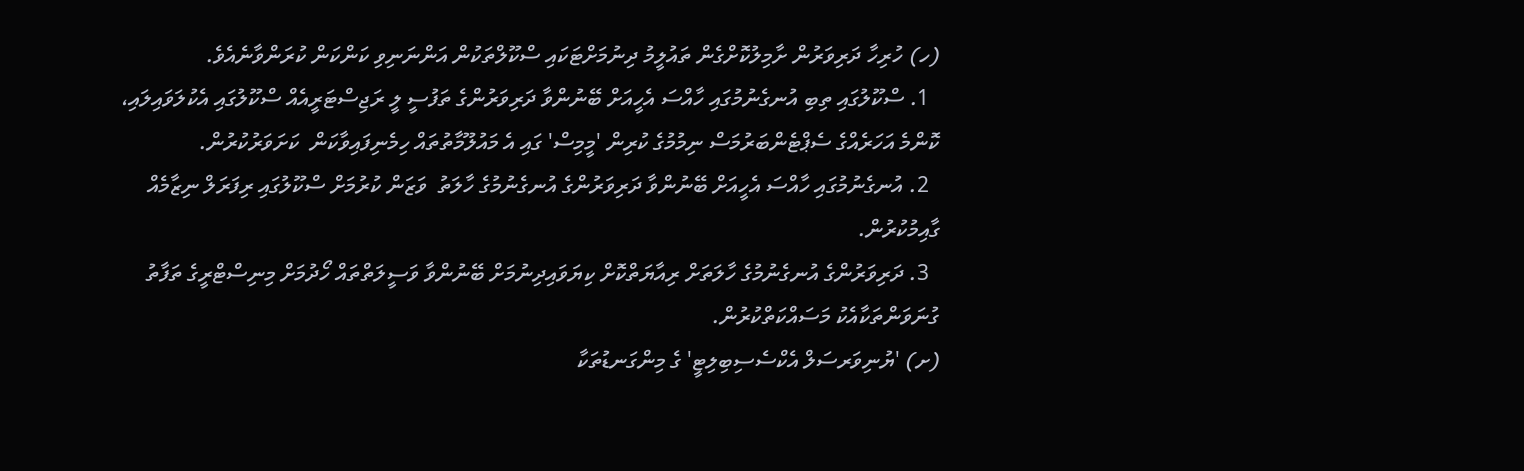(ހ) ހުރިހާ ދަރިވަރުން ށާމިލުކޮށްގެން ތައުލީމު ދިނުމަށްޓަކައި ސްކޫލްތަކުން އަންނަނިވި ކަންކަން ކުރަންވާނެއެވެ.
  1. ސްކޫލުގައި ތިބި އުނގެނުމުގައި ހާއްސަ އެހީއަށް ބޭނުންވާ ދަރިވަރުންގެ ތަފުސީ ލީ ރަޖިސްޓަރީއެއް ސްކޫލުގައި އެކުލަވައިލައި، ކޮންމެ އަހަރެއްގެ ސެޕްޓެންބަރުމަސް ނިމުމުގެ ކުރިން 'މީމިސް' ގައި އެ މައުލޫމާތުތައް ހިމެނިފައިވާކަން  ކަށަވަރުކުރުން.
  2. އުނގެނުމުގައި ހާއްސަ އެހީއަށް ބޭނުންވާ ދަރިވަރުންގެ އުނގެނުމުގެ ހާލަތު  ވަޒަން ކުރުމަށް ސްކޫލުގައި ރިފަރަލް ނިޒާމެއް ގާއިމުކުރުން.
  3. ދަރިވަރުންގެ އުނގެނުމުގެ ހާލަތަށް ރިއާޔަތްކޮށް ކިޔަވައިދިނުމަށް ބޭނުންވާ ވަސީލަތްތައް ހޯދުމަށް މިނިސްޓްރީގެ ތަފާތު  ގުނަވަންތަކާއެކު މަސައްކަތްކުރުން.
(ށ) 'ޔުނިވަރސަލް އެކްސެސިބިލިޓީ' ގެ މިންގަނޑުތަކާ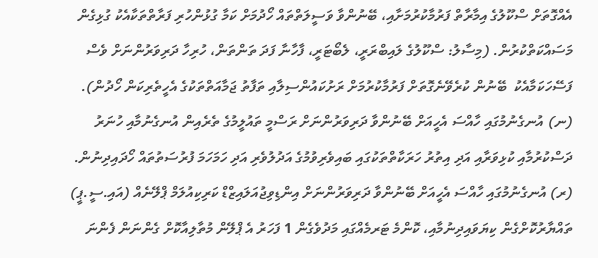އެއްގޮތަށް ސްކޫލުގެ އިމާރާތް ފަރުމާކުރުމަށާއި، ބޭނުންވާ ވަސީލަތްތައް ހޯދުމަށް ކަމާ ގުޅުންހުރި ފަރާތްތަކާއެކު ގުޅިގެން މަސައްކަތްކުރުން. (މިސާލު: ސްކޫލުގެ ލައިބްރަރީ، ލެބޯޓަރީ، ފާހާނާ ފަދަ ތަންތަން، ހުރިހާ ދަރިވަރުންނަށް ވެސް ފަސޭހަކަމާއެކު  ބޭނުން ކުރެވޭނެގޮތަށް ފަރުމާކުރުމަށް ރަށުކައުންސިލާއި ތަފާތު ޖަމާއަތްތަކުގެ އެހީތެރިކަން ހޯދުން).
(ނ) އުނގެނުމުގައި ހާއްސަ އެހީއަށް ބޭނުންވާ ދަރިވަރުންނަށް ރަސްމީ ތައުލީމުގެ ތެރެއިން އުނގެނުމާއި ހުނަރު ދަސްކުރުމާއި ކުޅިވަރާއި އަދި އިތުރު ހަރަކާތްތަކުގައި ބައިވެރިވުމުގެ އަދުލުވެރި އަދި ހަމަހަމަ ފުރުސަތުތައް ހޯދައިދިނުން.
(ރ) އުނގެނުމުގައި ހާއްސަ އެހީއަށް ބޭނުންވާ ދަރިވަރުންނަށް އިންޑިވިޖުއަލައިޒްޑް ކަރިކިއުލަމް ޕްލޭނެއް (އައި.ސީ.ޕީ) ތައްޔާރުކޮށްގެން ކިޔަވައިދިނުމާއި، ކޮންމެ ޓަރމެއްގައި މަދުވެގެން 1 ފަހަރު އެ ޕްލޭން މުތާލިއާކޮށް ގެންނަން ފެންނަ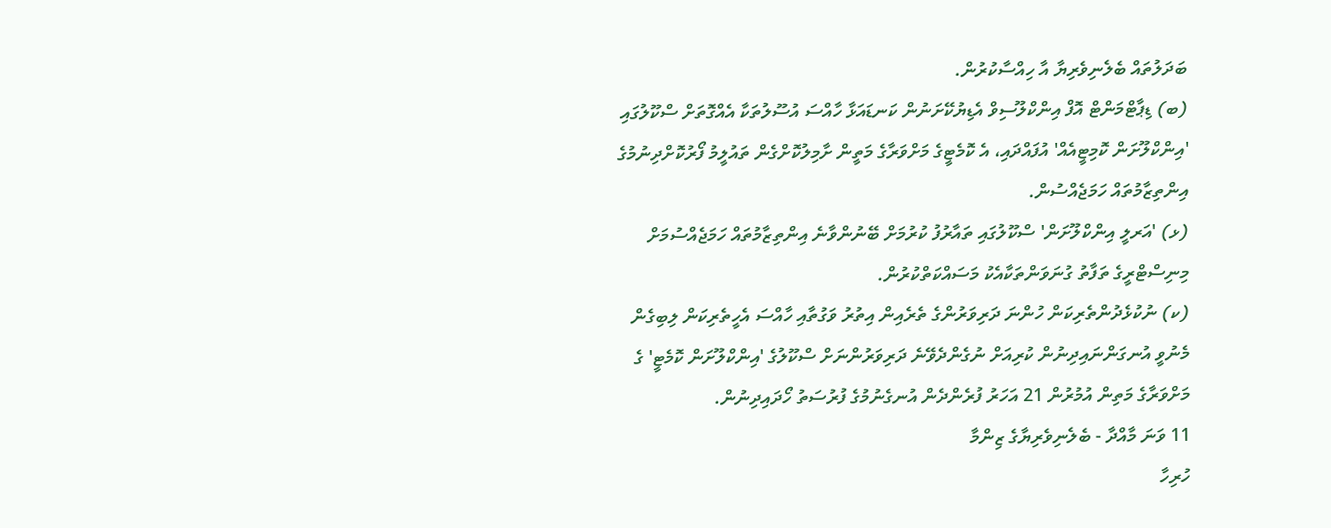ބަދަލުތައް ބެލެނިވެރިޔާ އާ ހިއްސާކުރުން.
(ބ) ޑިޕާޓްމަންޓް އޮފް އިންކްލޫސިވް އެޑިޔުކޭށަނުން ކަނޑައަޅާ ހާއްސަ އުސޫލުތަކާ އެއްގޮތަށް ސްކޫލުގައި 'އިންކްލޫށަން ކޮމިޓީއެއް' އުފައްދައި، އެ ކޮމެޓީގެ މަށްވަރާގެ މަތީން ށާމިލުކޮށްގެން ތައުލީމު ފޯރުކޮށްދިނުމުގެ އިންތިޒާމުތައް ހަމަޖެއްސުން.
(ޅ) 'އަރލީ އިންކްލޫށަން' ސްކޫލުގައި ތައާރުފު ކުރުމަށް ބޭނުންވާނެ އިންތިޒާމުތައް ހަމަޖެއްސުމަށް މިނިސްޓްރީގެ ތަފާތު ގުނަވަންތަކާއެކު މަސައްކަތްކުރުން.
(ކ) ނުކުޅެދުންތެރިކަން ހުންނަ ދަރިވަރުންގެ ތެރެއިން އިތުރު ވަގުތާއި ހާއްސަ އެހީތެރިކަން ލިބިގެން މެނުވީ އުނގަންނައިދިނުން ކުރިއަށް ނުގެންދެވޭނެ ދަރިވަރުންނަށް ސްކޫލުގެ 'އިންކްލޫށަން ކޮމެޓީ' ގެ މަށްވަރާގެ މަތިން އުމުރުން 21 އަހަރު ފުރެންދެން އުނގެނުމުގެ ފުރުސަތު ހޯދައިދިނުން.
11 ވަނަ މާއްދާ - ބެލެނިވެރިޔާގެ ޒިންމާ
ހުރިހާ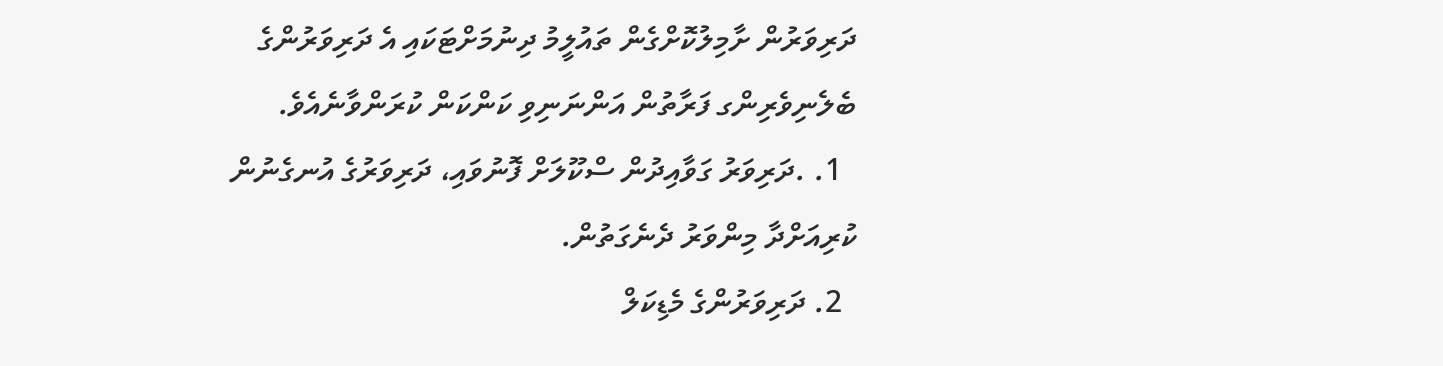ދަރިވަރުން ށާމިލުކޮށްގެން ތައުލީމު ދިނުމަށްޓަކައި އެ ދަރިވަރުންގެ ބެލެނިވެރިންގ ފަރާތުން އަންނަނިވި ކަންކަން ކުރަންވާނެއެވެ.
  1. .ދަރިވަރު ގަވާއިދުން ސްކޫލަށް ފޮނުވައި، ދަރިވަރުގެ އުނގެނުން ކުރިއަށްދާ މިންވަރު ދެނެގަތުން.
  2. ދަރިވަރުންގެ މެޑިކަލް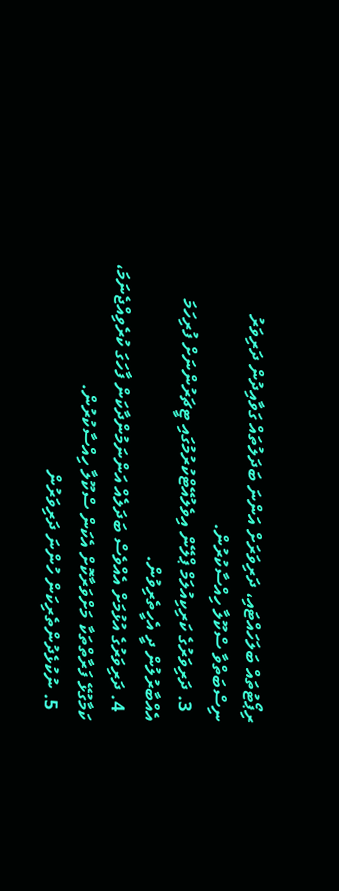ރިޕޯޓުތައް ބަލަހައްޓައި، ދަރިވަރަށް އަންނަ ބަދަލުތައް ގަވާއިދުން ދަރިވަރު ނިސްބަތްވާ ސްކޫލާ ހިއްސާކުރުން.
  3. ދަރިވަރުގެ ކަރިކިއުލަމް ޕްލޭން އިވެލުއޭޓްކުރުމުގައި ޓީޗަރުންނަށް ފުރިހަމަ އެއްބާރުލުން ދީ އެހީތެރިވުން.
  4. ދަރިވަރުގެ އުޅުމަށް އެއްވެސް ބަދަލެއް އަންނަމުންދާކަން ފާހަގަ ކުރެވިއްޖެނަމަ، ކަމާގުޅޭ ފަރާތްތަކާ މަށްވަރާކޮށް އެކަން ސްކޫލާ ހިއްސާކުރުން.
  5. ނުކުޅެދުންތެރިކަން ހުންނަ ދަރިވަރުން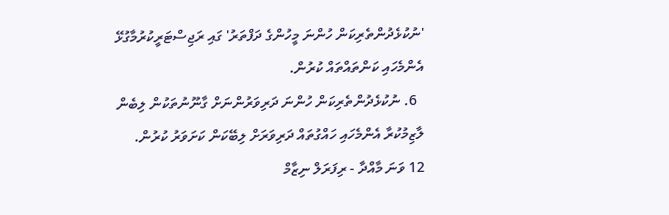'ނުކުޅެދުންތެރިކަން ހުންނަ މީހުންގެ ދަފްތަރު' ގައި ރަޖިސްޓަރީކުރުމާގުޅޭ އެންމެހައި ކަންތައްތައް ކުރުން.
  6. ނުކުޅެދުންތެރިކަން ހުންނަ ދަރިވަރުންނަށް ގާނޫނުތަކުން ލިބެން ލާޒިމުކުރާ އެންމެހައި ހައްގުތައް ދަރިވަރަށް ލިބޭކަން ކަށަވަރު ކުރުން.
12 ވަނަ މާއްދާ - ރިފަރަލް ނިޒާމް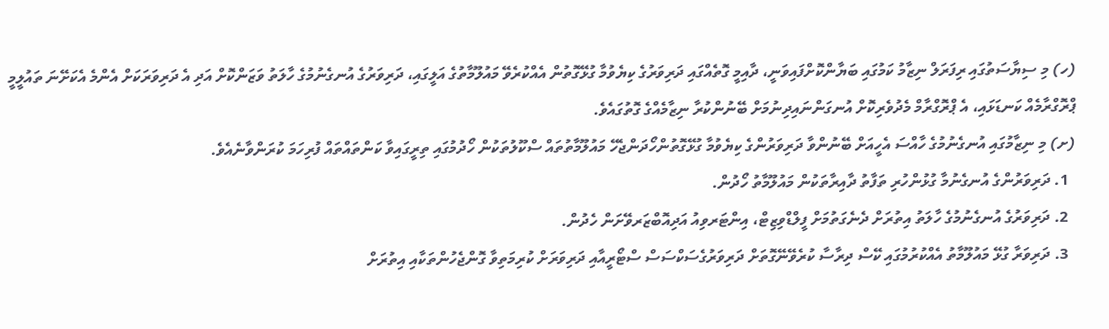(ހ) މި ސިޔާސަތުގައި ރިފަރަލް ނިޒާމު ކަމުގައި ބަޔާންކޮށްފައިވަނީ، ދާއިމީ ގޮތެއްގައި ދަރިވަރުގެ ކިޔެވުމާ ގުޅޭގޮތުން އެއްކުރެވޭ މައުލޫމާތުގެ އަލީގައި، ދަރިވަރުގެ އުނގެނުމުގެ ހާލަތު ވަޒަންކޮށް އަދި އެ ދަރިވަރަކަށް އެންމެ އެކަށޭނަ ތައުލީމީ ޕްރޮގްރާމެއް ކަނޑަޅައި، އެ ޕްރޮގްރާމް މެދުވެރިކޮށް އުނގަންނައިދިނުމަށް ބޭނުންކުރާ ނިޒާމެއްގެ ގޮތުގައެވެ.
(ށ) މި ނިޒާމުގައި އުނގެނުމުގެ ހާއްސަ އެހީއަށް ބޭނުންވާ ދަރިވަރުންގެ ކިޔެވުމާ ގުޅޭގޮތުންހޯދަންޖެހޭ މައުލޫމާތުތައް ސްކޫލުތަކުން ހޯދުމުގައި ތިރީގައިވާ ކަންތައްތައް ފުރިހަމަ ކުރަންވާނެއެވެ.
  1. ދަރިވަރުންގެ އުނގެނުމާ ގުޅުންހުރި ތަފާތު ދާއިރާތަކުން މައުލޫމާތު ހޯދުން.
  2. ދަރިވަރުގެ އުނގެނުމުގެ ހާލަތު އިތުރަށް ދެނެގަތުމަށް ފީލްޑްވިޒިޓް، އިންޓަރވިއު އަދިއޮބްޒަރވޭށަން ހެދުން.
  3. ދަރިވަރާ ގުޅޭ މައުލޫމާތު އެއްކުރުމުގައި ކޭސް ދިރާސާ ކުރެވޭނޭގޮތަށް ދަރިވަރުގެސަކްސަސް ސްޓޯރީއާއި ދަރިވަރަށް ކުރިމަތިވާ ގޮންޖެހުންތަކާއި އިތުރަށް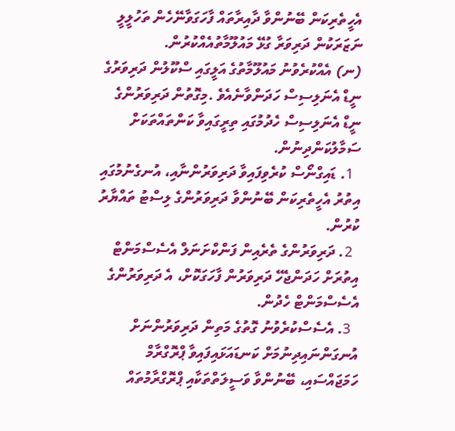އެހީތެރިކަން ބޭނުންވާ ދާއިރާތައް ފާހަގަވާނޭހެން ތަހުލީލީ ނަޒަރަކުން ދަރިވަރާ ގުޅޭ މައުލޫމާތުއެއްކުރުން.
(ނ) އެއްކުރެވުނު މައުލޫމާތުގެ އަލީގައި ސްކޫލުން ދަރިވަރުގެ ނީޑް އެނަލިސިސް ހަދަންވާނެއެވެ .މިގޮތުން ދަރިވަރުންގެ ނީޑް އެނަލިސިސް ހެދުމުގައި ތިރީގައިވާ ކަންތައްތަކަށް ސަމާލުކަންދިނުން.
  1. ޑައިގްނޯސް ކުރެވިފައިވާ ދަރިވަރުންނާއި، އުނގެނުމުގައި އިތުރު އެހީތެރިކަން ބޭނުންވާ ދަރިވަރުންގެ ލިސްޓު ތައްޔާރު ކުރުން.
  2. ދަރިވަރުންގެ ތެރެއިން ފަންކްށަނަލް އެސެސްމަންޓް އިތުރަށް ހަދަންޖެހޭ ދަރިވަރުން ފާހަގަކޮށް، އެ ދަރިވަރުންގެ އެސެސްމަންޓް ހެދުން.
  3. އެސެސްކުރެވުނު ގޮތުގެ މަތިން ދަރިވަރުންނަށް އުނގަންނައިދިނުމަށް ކަނޑައަޅައިފައިވާ ޕްރޮގްރާމް ހަމަޖައްސައި، ބޭނުންވާ ވަސީލަތްތަކާއި ޕްރޮގްރާމުތައް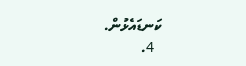ކަނޑައެޅުން.
  4.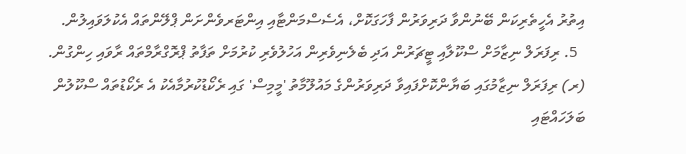އިތުރު އެހީތެރިކަން ބޭނުންވާ ދަރިވަރުން ފާހަގަކޮށް، އެސެސްމަންޓާއި އިންޓަރވެންށަން ޕްލޭންތައް އެކުލަވައިލުން.
  5. ރިފަރަލް ނިޒާމަށް ސްކޫލާއި ޓީޗަރުން އަދި ބެލެނިވެރިން އަހުލުވެރި ކުރުމަށް ތަފާތު ޕްރޮގްރާމްތައް ރާވައި ހިންގުން.
(ރ) ރިފަރަލް ނިޒާމުގައި ބަޔާންކޮށްފައިވާ ދަރިވަރުންގެ މައުލޫމާތު 'މީމިސް' ގައި ރެކޯޑުކުރުމާއެކު އެ ރެކޯޑުތައް ސްކޫލުން ބަލަހައްޓައި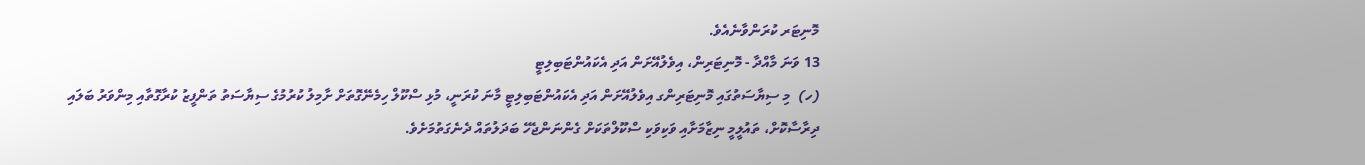މޮނިޓަރ ކުރަންވާނެއެވެ.
13 ވަނަ މާއްދާ - މޮނިޓަރިން، އިވެލުއޭށަން އަދި އެކައުންޓަބިލިޓީ
(ހ)  މި ސިޔާސަތުގައި މޮނިޓަރިންގ އިވެލުއޭށަން އަދި އެކައުންޓަބިލިޓީ މާނަ ކުރަނީ، މުޅި ސްކޫލް ހިމެނޭގޮތަށް ށާމިލު ކުރުމުގެ ސިޔާސަތު ތަންފީޒު ކުރާގޮތާއި މިންވަރު ބަލައި ދިރާސާކޮށް، ތައުލީމީ ނިޒާމަށާއި ވަކިވަކި ސްކޫލްތަކަށް ގެންނަންޖެހޭ ބަދަލުތައް ދެނެގަތުމަށެވެ.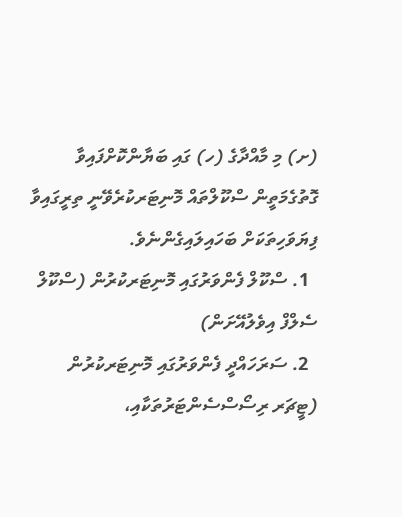(ށ) މި މާއްދާގެ (ހ) ގައި ބަޔާންކޮށްފައިވާ ގޮތުގެމަތީން ސްކޫލްތައް މޮނިޓަރކުރެވޭނީ ތިރީގައިވާ  ފިޔަވަހިތަކަށް ބަހައިލައިގެންނެވެ.
  1. ސްކޫލް ފެންވަރުގައި މޮނިޓަރކުރުން (ސްކޫލް ސެލްފް އިވެލުއޭށަން)
  2. ސަރަހައްދީ ފެންވަރުގައި މޮނިޓަރކުރުން (ޓީޗަރ ރިސޯސްސެންޓަރުތަކާއި،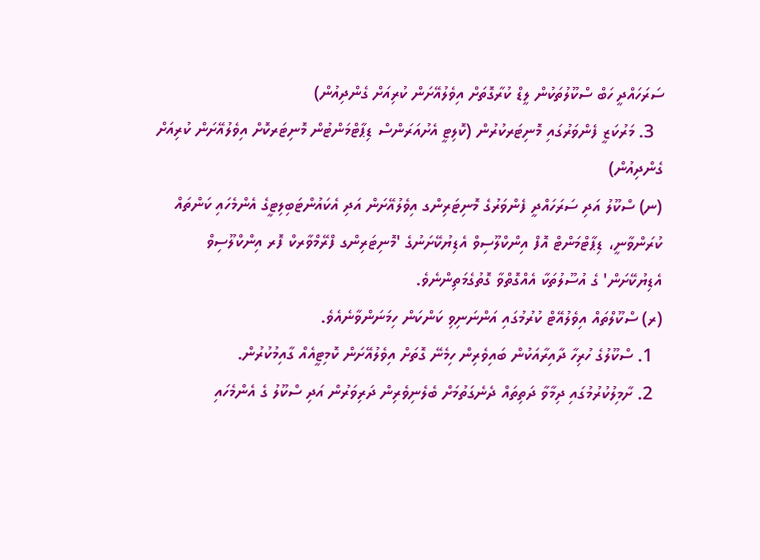ސަރަހައްދީ ހަބް ސްކޫލުތަކުން ލީޑް ކުރާގޮތަށް އިވެލުއޭށަން ކުރިއަށް ގެންދިއުން)
  3. މަރުކަޒީ ފެންވަރުގައި މޮނިޓަރކުރުން (ކޮލިޓީ އެށުއަރަންސް ޑިޕާޓްމަންޓުން މޮނިޓަރކޮށް އިވެލުއޭށަން ކުރިއަށް ގެންދިއުން)
(ނ) ސްކޫލު އަދި ސަރަހައްދީ ފެންވަރުގެ މޮނިޓަރިންގ އިވެލުއޭށަން އަދި އެކައުންޓަބިލިޓީގެ އެންމެހައި ކަންތައް ކުރަންވާނީ، ޑިޕާޓްމަންޓް އޮފް އިންކްލޫސިވް އެޑިޔުކޭށަނުގެ 'މޮނިޓަރިންގ ފްރޭމްވާރކް ފޮރ އިންކްލޫސިވް އެޑިޔުކޭށަން' ގެ އުސޫލުތަކާ އެއްގޮތްވާ ގޮތުގެމަތިންނެވެ.
(ރ) ސްކޫލްތައް އިވެލުއޭޓް ކުރުމުގައި އަންނަނިވި ކަންކަން ހިމަނަންވާނެއެވެ.
  1. ސްކޫލުގެ ހުރިހާ ދާއިރާއަކުން ބައިވެރިން ހިމެނޭ ގޮތަށް އިވެލުއޭށަން ކޮމިޓީއެއް ގާއިމުކުރުން.
  2. ށާމިލުކުރުމުގައި ދިމާވާ ދަތިތައް ދެނެގަތުމަށް ބެލެނިވެރިން ދަރިވަރުން އަދި ސްކޫލު ގެ އެންމެހައި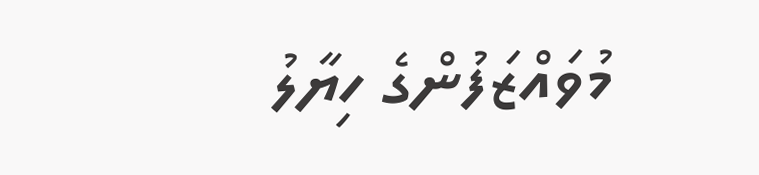މުވައްޒަފުންގެ ހިޔާލު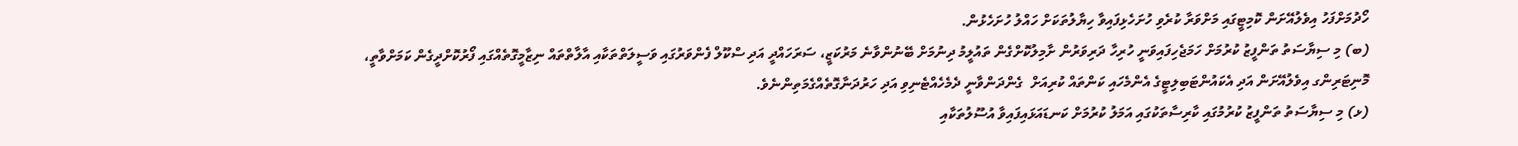ހޯދުމަށްފަހު އިވެލުއޭށަން ކޮމިޓީގައި މަށްވަރާ ކުރެވި ހުށަހެޅިފައިވާ ހިޔާލުތަކަށް ހައްލު ހުށަހެޅުން.
(ބ) މި ސިޔާސަތު ތަންފީޒު ކުރުމަށް ހަމަޖެހިފައިވަނީ ހުރިހާ ދަރިވަރުން ށާމިލުކޮށްގެން ތައުލީމު ދިނުމަށް ބޭނުންވާނެ މަރުކަޒީ، ސަރަހައްދީ އަދި ސްކޫލް ފެންވަރުގައި ވަސީލަތްތަކާއި އާލާތްތައް ނިޒާމީގޮތެއްގައި ފޯރުކޮށްދީގެން ކަމަށްވާތީ، މޮނިޓަރިންގ އިވެލުއޭށަން އަދި އެކައުންޓަބިލިޓީގެ އެންމެހައި ކަންތައް ކުރިއަށް  ގެންދަންވާނީ ދެމެހެއްޓެނިވި އަދި ހަރުދަނާގޮތެއްގެމަތިންނެވެ.
(ޅ) މި ސިޔާސަތު ތަންފީޒު ކުރުމުގައި ކާރިސާތަކުގައި އަމަލު ކުރުމަށް ކަނޑައަޅައިފައިވާ އުސޫލުތަކާއި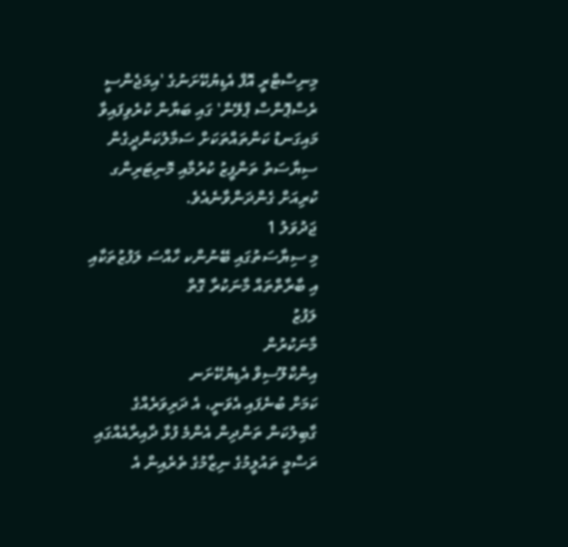މިނިސްޓްރީ އޮފް އެޑިޔުކޭށަނުގެ 'އިމަޖެންސީ ރެސްޕޮންސް ޕްލޭން' ގައި ބަޔާން ކުރެވިފައިވާ މައިގަނޑު ކަންތައްތަކަށް ސަމާލުކަންދީގެން ސިޔާސަތު ތަންފީޒު ކުރުމާއި މޮނިޓަރިންގ ކުރިއަށް ގެންދަންވާނެއެވެ.
ޖަދުވަލު 1
މި ސިޔާސަތުގައި ބޭނުންކ ހާއްސަ ލަފުޒުތަކާއި އި ބާރާތްތައް މާނަކުރާ ގޮތް
ލަފުޒު
މާނަކުރުން
އިންކްލޫސިވް އެޑިޔުކޭށަނ
ކަމަށް ބުނެފައި އެވަނީ، އެ ދަރިވަރެއްގެ ގާބިލުކަން ތަންދިން އެންމެ ފުޅާ ދާއިރާއެއްގައި ރަސްމީ ތައުލީމުގެ ނިޒާމުގެ ތެރެއިން އެ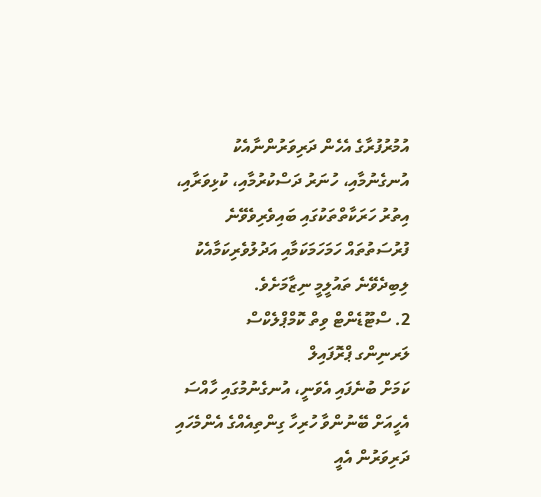އުމުރުފުރާގެ އެހެން ދަރިވަރުންނާއެކު އުނގެނުމާއި، ހުނަރު ދަސްކުރުމާއި، ކުޅިވަރާއި، އިތުރު ހަރަކާތްތަކުގައި ބައިވެރިވެވޭނެ ފުރުސަތުތައް ހަމަހަމަކަމާއި އަދުލުވެރިކަމާއެކު ލިބިދެވޭނެ ތައުލީމީ ނިޒާމަށެވެ.
2. ސްޓޫޑެންޓް ވިތް ކޮމްޕްލެކްސް
ލަރނިންގ ޕްރޮފައިލް
ކަމަށް ބުނެފައި އެވަނީ، އުނގެނުމުގައި ހާއްސަ އެހީއަށް ބޭނުންވާ ހުރިހާ ގިންތިއެއްގެ އެންމެހައި ދަރިވަރުން އެއީ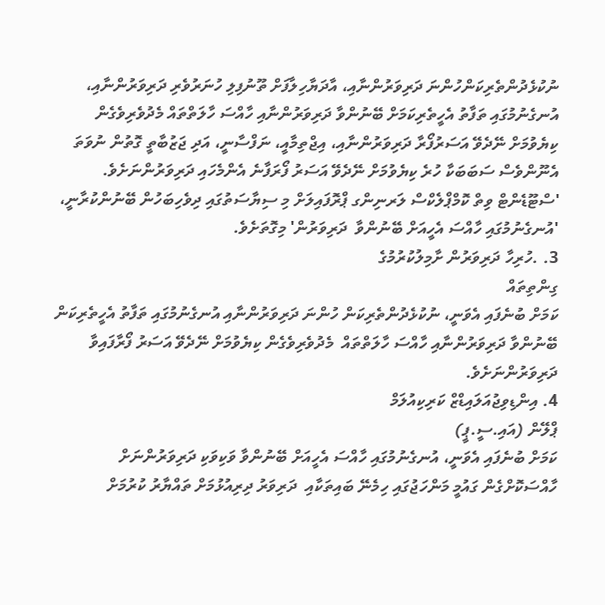ނުކުޅެދުންތެރިކަންހުންނަ ދަރިވަރުންނާއި، އާދަޔާހިލާފަށް ތޫނުފިލި ހުނަރުވެރި ދަރިވަރުންނާއި، އުނގެނުމުގައި ތަފާތު އެހީތެރިކަމަށް ބޭނުންވާ ދަރިވަރުންނާއި ހާއްސަ ހާލަތްތައް މެދުވެރިވެގެން ކިޔެވުމަށް ނޭދެވޭ އަސަރުފޯރާ ދަރިވަރުންނާއި، އިޖްތިމާއީ، ނަފްސާނީ، އަދި ޖަޒުބާތީ ގޮތުން ނުވަތަ އެނޫންވެސް ސަބަބަކާ ހުރެ ކިޔެވުމަށް ނޭދެވޭ އަސަރު ފޯރަފާނެ އެންމެހައި ދަރިވަރުންނަށެވެ.
'ސްޓޫޑެންޓް ވިތް ކޮމްޕްލެކްސް ލަރނިންގ ޕްރޮފައިލަށް މި ސިޔާސަތުގައި ދިވެހިބަހުން ބޭނުންކުރާނީ، 'އުނގެނުމުގައި ހާއްސަ އެހީއަށް ބޭނުންވާ  ދަރިވަރުން' މިގޮތަށެވެ.
3. .ހުރިހާ ދަރިވަރުން ށާމިލުކުރުމުގެ
ގިންތިތައް
ކަމަށް ބުނެފައި އެވަނީ، ނުކުޅެދުންތެރިކަން ހުންނަ ދަރިވަރުންނާއި އުނގެނުމުގައި ތަފާތު އެހީތެރިކަން ބޭނުންވާ ދަރިވަރުންނާއި ހާއްސަ ހާލަތްތައް  މެދުވެރިވެގެން ކިޔެވުމަށް ނޭދެވޭ އަސަރު ފޯރާފައިވާ ދަރިވަރުންނަށެވެ.
4. އިންޑިވިޖުއަލައިޑްޒް ކަރިކިއުލަމް
ޕްލޭން (އައި.ސީ.ޕީ)
ކަމަށް ބުނެފައި އެވަނީ، އުނގެނުމުގައި ހާއްސަ އެހީއަށް ބޭނުންވާ ވަކިވަކި ދަރިވަރުންނަށް ހާއްސަކޮށްގެން ގައުމީ މަންހަޖުގައި ހިމެނޭ ބައިތަކާއި  ދަރިވަރު ދިރިއުޅުމަށް ތައްޔާރު ކުރުމަށް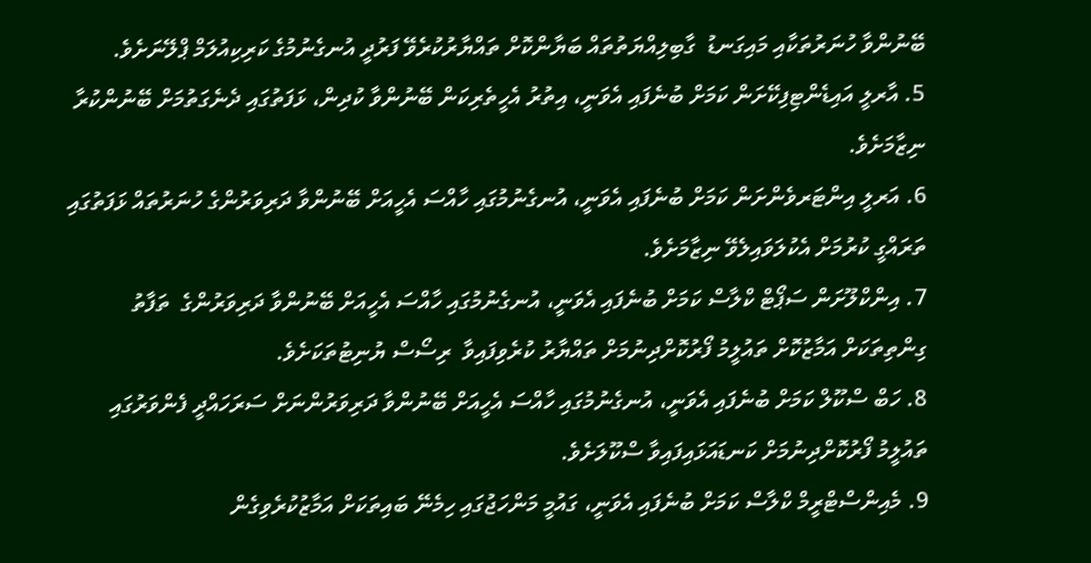ބޭނުންވާ ހުނަރުތަކާއި މައިގަނޑު  ގާބިލިއްޔަތުތައް ބަޔާންކޮށް ތައްޔާރުކުރެވޭ ފަރުދީ އުނގެނުމުގެ ކަރިކިއުލަމް ޕްލޭނަށެވެ.
5. އާރލީ އައިޑެންޓިފިކޭށަން ކަމަށް ބުނެފައި އެވަނީ، އިތުރު އެހީތެރިކަން ބޭނުންވާ ކުދިން، ޅަފަތުގައި ދެނެގަތުމަށް ބޭނުންކުރާ ނިޒާމަށެވެ.
6. އަރލީ އިންޓަރވެންށަން ކަމަށް ބުނެފައި އެވަނީ، އުނގެނުމުގައި ހާއްސަ އެހީއަށް ބޭނުންވާ ދަރިވަރުންގެ ހުނަރުތައް ޅަފަތުގައި ތަރައްގީ ކުރުމަށް އެކުލަވައިލެވޭ ނިޒާމަށެވެ.
7. އިންކްލޫށަން ސަޕޯޓް ކްލާސް ކަމަށް ބުނެފައި އެވަނީ، އުނގެނުމުގައި ހާއްސަ އެހީއަށް ބޭނުންވާ ދަރިވަރުންގެ  ތަފާތު ގިންތިތަކަށް އަމާޒުކޮށް ތައުލީމު ފޯރުކޮށްދިނުމަށް ތައްޔާރު ކުރެވިފައިވާ  ރިސޯސް ޔުނިޓުތަކަށެވެ.
8. ހަބް ސްކޫލް ކަމަށް ބުނެފައި އެވަނީ، އުނގެނުމުގައި ހާއްސަ އެހީއަށް ބޭނުންވާ ދަރިވަރުންނަށް ސަރަހައްދީ ފެންވަރުގައި ތައުލީމު ފޯރުކޮށްދިނުމަށް ކަނޑައަޅައިފައިވާ ސްކޫލަށެވެ.
9. މެއިންސްޓްރީމް ކްލާސް ކަމަށް ބުނެފައި އެވަނީ، ގައުމީ މަންހަޖުގައި ހިމެނޭ ބައިތަކަށް އަމާޒުކުރެވިގެން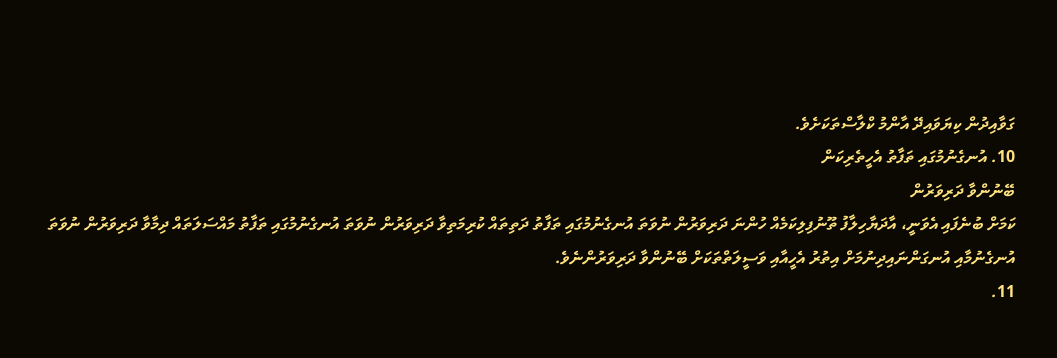ގަވާއިދުން ކިޔަވައިދޭ އާންމު ކްލާސްތަކަށެވެ.
10. އުނގެނުމުގައި ތަފާތު އެހީތެރިކަން
ބޭނުންވާ ދަރިވަރުން
ކަމަށް ބުނެފައި އެވަނީ، އާދަޔާހިލާފު ތޫނުފިލިކަމެއް ހުންނަ ދަރިވަރުން ނުވަތަ އުނގެނުމުގައި ތަފާތު ދަތިތައް ކުރިމަތިވާ ދަރިވަރުން ނުވަތަ އުނގެނުމުގައި ތަފާތު މައްސަލަތައް ދިމާވާ ދަރިވަރުން ނުވަތަ އުނގެނުމާއި އުނގަންނައިދިނުމަށް އިތުރު އެހީއާއި ވަސީލަތްތަކަށް ބޭނުންވާ ދަރިވަރުންނެވެ.
11.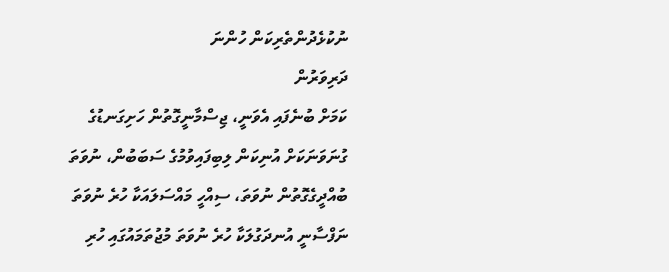ނުކުޅެދުންތެރިކަން ހުންނަ
ދަރިވަރުން
ކަމަށް ބުނެފައި އެވަނީ، ޖިސްމާނީގޮތުން ހަށިގަނޑުގެ ގުނަވަނަކަށް އުނިކަން ލިބިފައިވުމުގެ ސަބަބުން، ނުވަތަ ބުއްދީގެގޮތުން ނުވަތަ، ސިއްހީ މައްސަލައަކާ ހުރެ ނުވަތަ ނަފްސާނީ އުނދަގުލަކާ ހުރެ ނުވަތަ މުޖުތަމައުގައި ހުރި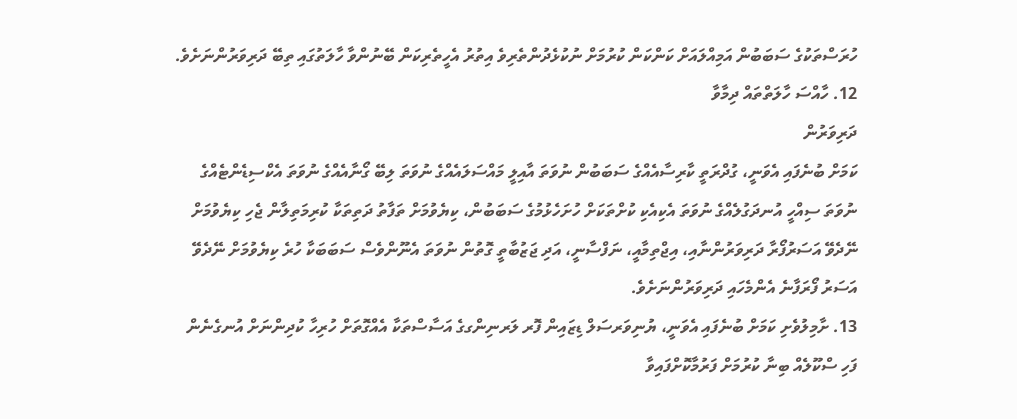ހުރަސްތަކުގެ ސަބަބުން އަމިއްލައަށް ކަންކަން ކުރުމަށް ނުކުޅެދުންތެރިވެ އިތުރު އެހީތެރިކަން ބޭނުންވާ ހާލަތުގައި ތިބޭ ދަރިވަރުންނަށެވެ.
12. ހާއްސަ ހާލަތްތައް ދިމާވާ
ދަރިވަރުން
ކަމަށް ބުނެފައި އެވަނީ، ގުދްރަތީ ކާރިސާއެއްގެ ސަބަބުން ނުވަތަ އާއިލީ މައްސަލައެއްގެ ނުވަތަ ލިބޭ ގޯނާއެއްގެ ނުވަތަ އެކްސިޑެންޓެއްގެ ނުވަތަ ސިއްހީ އުނދަގުލެއްގެ ނުވަތަ އެކިއެކި ކުށްތަކަށް ހުށަހެޅުމުގެ ސަބަބުން، ކިޔެވުމަށް ތަފާތު ދަތިތަކާ ކުރިމަތިލާން ޖެހި ކިޔެވުމަށް ނޭދެވޭ އަސަރުފޯރާ ދަރިވަރުންނާއި، އިޖްތިމާއީ، ނަފްސާނީ، އަދި ޖަޒުބާތީ ގޮތުން ނުވަތަ އެނޫންވެސް ސަބަބަކާ ހުރެ ކިޔެވުމަށް ނޭދެވޭ އަސަރު ފޯރަފާނެ އެންމެހައި ދަރިވަރުންނަށެވެ.
13. ށާމިލުވެށި ކަމަށް ބުނެފައި އެވަނީ، ޔުނިވަރސަލް ޑިޒައިން ފޮރ ލަރނިންގގެ އަސާސްތަކާ އެއްގޮތަށް ހުރިހާ ކުދިންނަށް އުނގެނެން ފަހި ސްކޫލެއް ބިނާ ކުރުމަށް ފަރުމާކޮށްފައިވާ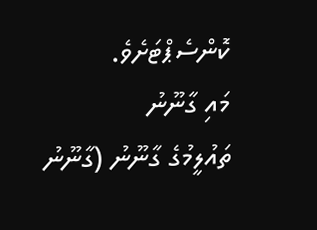ކޮންސެޕްޓަށެވެ.
މައި ގާނޫނު
ތައުލީމުގެ ގާނޫނު (ގާނޫނު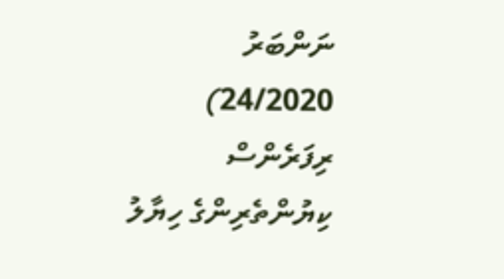ނަންބަރު 24/2020)
ރިފަރެންސް
ކިޔުންތެރިންގެ ހިޔާލު